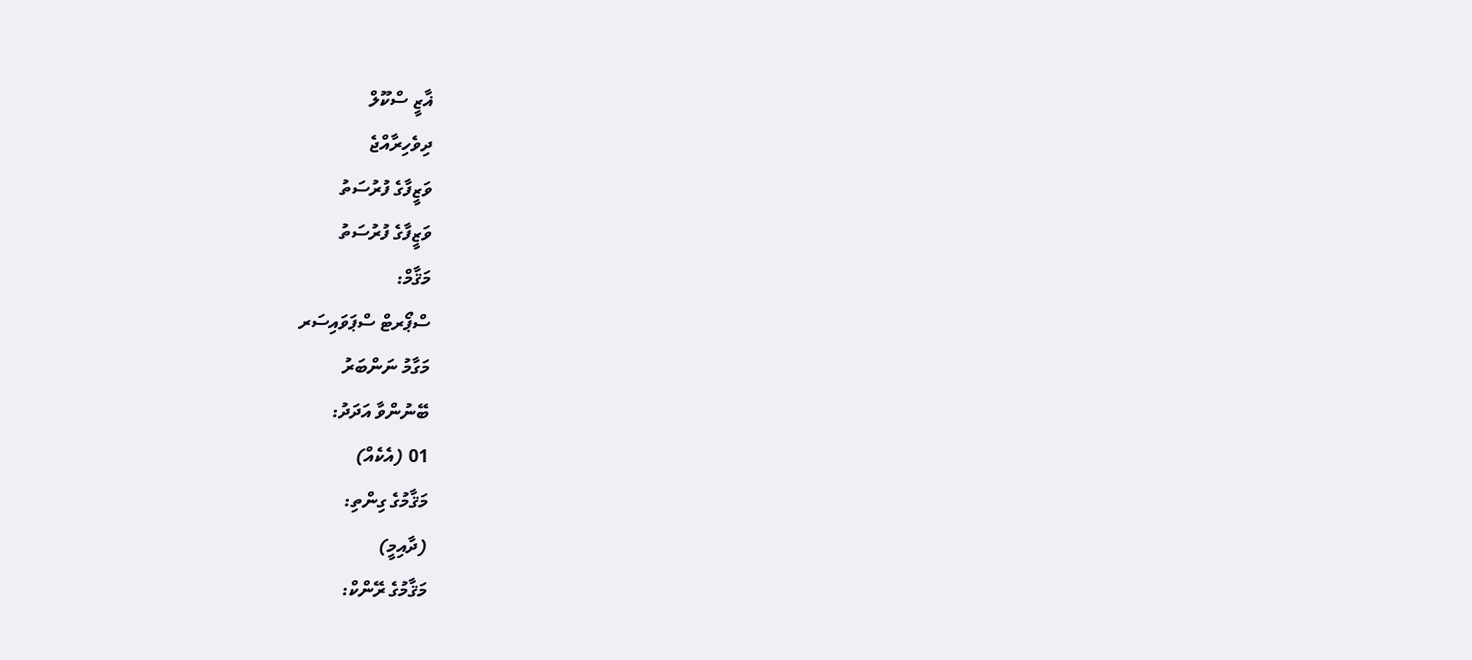ޣާޒީ ސްކޫލް
ދިވެހިރާއްޖެ
ވަޒީފާގެ ފުރުސަތު
ވަޒީފާގެ ފުރުސަތު
މަޤާމް:
ސްޕޯރޓް ސްޕަވައިސަރ
މަގާމު ނަންބަރު
ބޭނުންވާ އަދަދު:
01 (އެކެއް)
މަޤާމުގެ ގިންތި:
(ދާއިމީ)
މަޤާމުގެ ރޭންކް: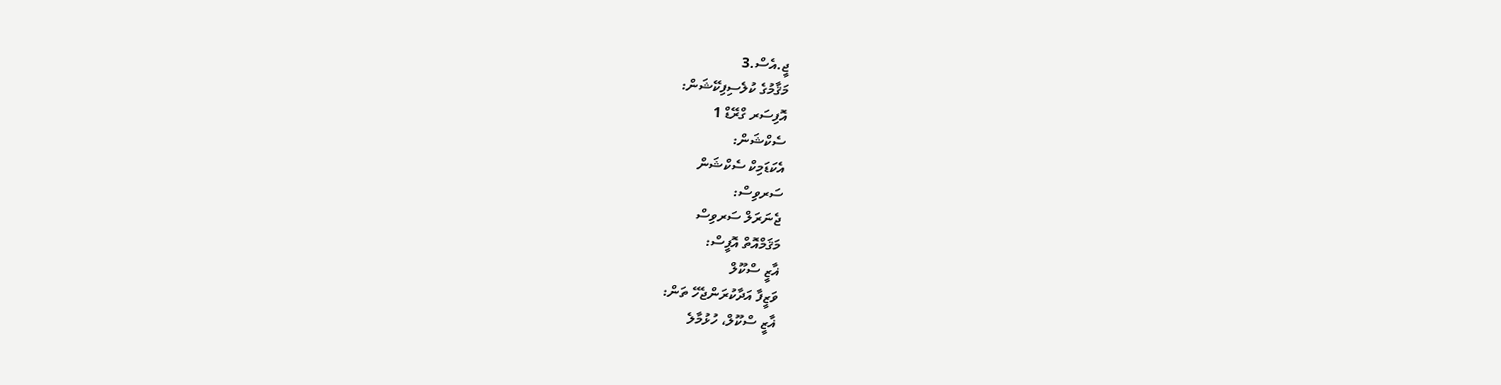ޖީ.އެސް.3
މަޤާމުގެ ކުލެސިފިކޭޝަން:
އޮފިސަރ ގްރޭޑް 1
ސެކްޝަން:
އެކަޑަމިކް ސެކްޝަން
ސަރވިސް:
ޖެނަރަލް ސަރވިސް
މަޤަމްއޮތް އޮފީސް:
ޣާޒީ ސްކޫލް
ވަޒީފާ އަދާކުރަންޖެހޭ ތަން:
ޣާޒީ ސްކޫލް، ހުޅުމާލެ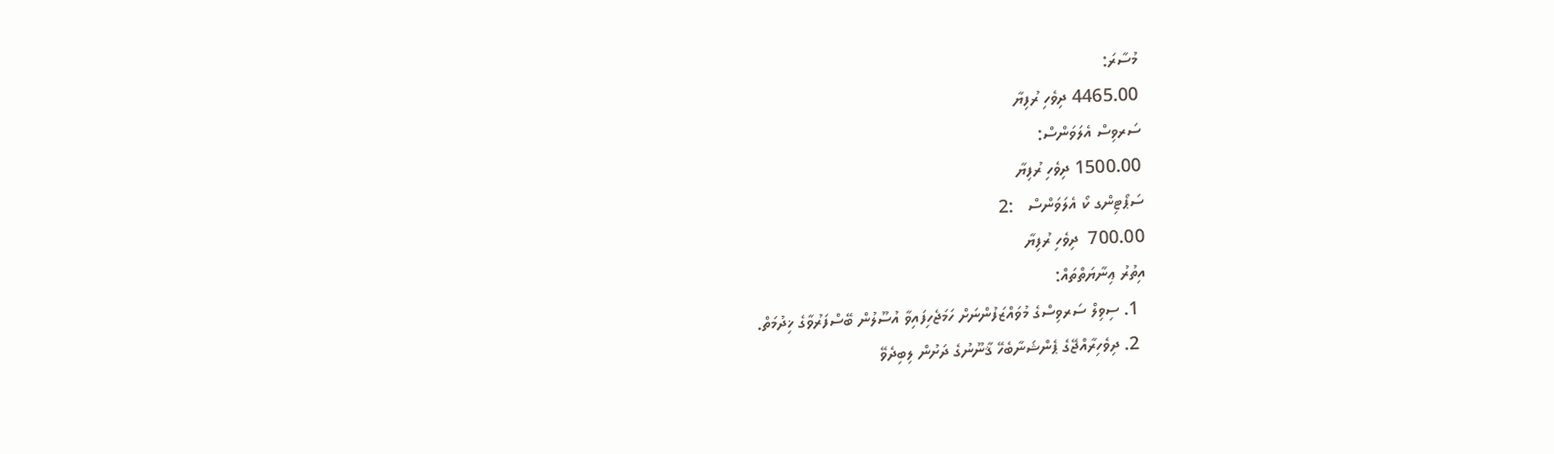މުސާރަ:
4465.00 ދިވެހި ރުފިޔާ
ސަރވިސް އެލަވަންސް:
1500.00 ދިވެހި ރުފިޔާ
ސަޕޯޓިންގ ކޯ އެލަވަންސް   :2
700.00  ދިވެހި ރުފިޔާ
އިތުރު ޢިނާޔަތްތައް:
  1. ސިވިލް ސަރވިސްގެ މުވައްޒަފުންނަށް ހަމަޖެހިފައިވާ އުސޫލުން ބޭސްފަރުވާގެ ޚިދުމަތް.
  2. ދިވެހިރާއްޖޭގެ ޕެންޝަނާބެހޭ ޤާނޫނުގެ ދަށުން ލިބިދެވޭ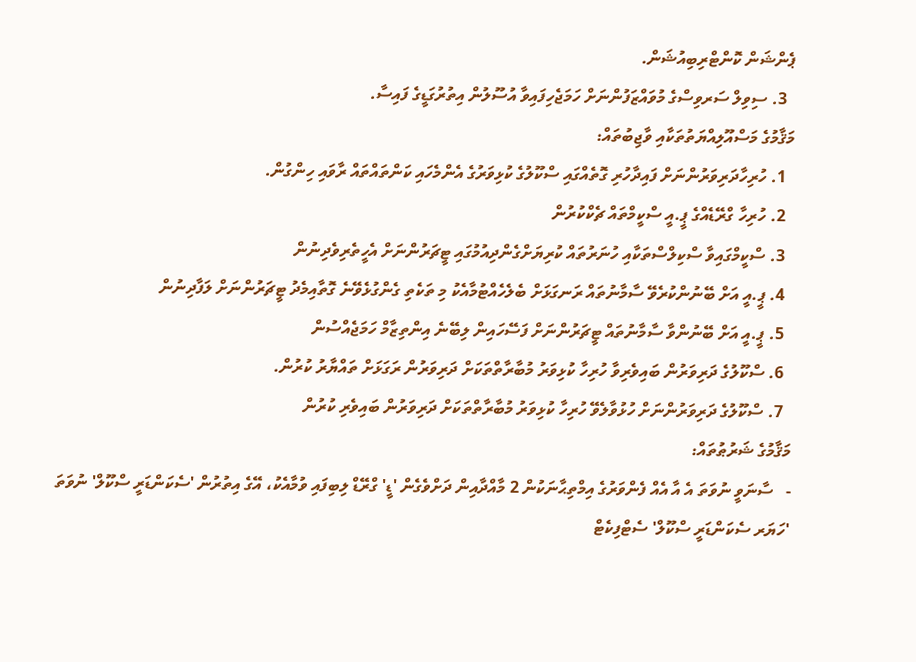ޕެންޝަން ކޮންޓްރިބިއުޝަން.
  3. ސިވިލް ސަރވިސްގެ މުވައްޒަފުންނަށް ހަމަޖެހިފައިވާ އުސޫލުން އިތުރުގަޑީގެ ފައިސާ.
މަޤާމުގެ މަސްއޫލިއްޔަތުތަކާއި ވާޖިބުތައް:
  1. ހުރިހާދަރިވަރުންނަށް ފައިދާހުރި ގޮތެއްގައި ސްކޫލުގެ ކުޅިވަރުގެ އެންމެހައި ކަންތައްތައް ރާވައި ހިންގުން.
  2. ހުރިހާ ގްރޭޑެއްގެ ޕީ.އީ ސްކީމްތައް ޗެކްކުރުން
  3. ސްކީމްގައިވާ ސްކިލްސްތަކާއި ހުނަރުތައް ކުރިޔަށްގެންދިއުމުގައި ޓީޗަރުންނަށް އެހީތެރިވެދިނުން
  4. ޕީ.އީ އަށް ބޭނުންކުރެވޭ ސާމާނުތައް ރަނގަޅަށް ބެލެހެއްޓުމާއެކު މި ތަކެތި ގެންގުޅެވޭނެ ގޮތާއިމެދު ޓީޗަރުންނަށް ލަފާދިނުން
  5. ޕީ.އީ އަށް ބޭނުންވާ ސާމާނުތައް ޓީޗަރުންނަށް ފަސޭހައިން ލިބޭނެ އިންތިޒާމް ހަމަޖެއްސުން
  6. ސްކޫލުގެ ދަރިވަރުން ބައިވެރިވާ ހުރިހާ ކުޅިވަރު މުބާރާތްތަކަށް ދަރިވަރުން ރަގަޅަށް ތައްޔާރު ކުރުން.
  7. ސްކޫލުގެ ދަރިވަރުންނަށް ހުޅުވާލެވޭ ހުރިހާ ކުޅިވަރު މުބާރާތްތަކަށް ދަރިވަރުން ބައިވެރި ކުރުން
މަޤާމުގެ ޝަރުޠުތައް:
-   ސާނަވީ ނުވަތަ އެ އާ އެއް ފެންވަރުގެ އިމްތިޙާނަކުން 2 މާއްދާއިން ދަށްވެގެން 'ޑީ' ގްރޭޑް ލިބިފައި ވުމާއެކު، އޭގެ އިތުރުން 'ސެކަންޑަރީ ސްކޫލް' ނުވަތަ 'ހަޔަރ ސެކަންޑަރީ ސްކޫލް' ސެޓްފިކެޓް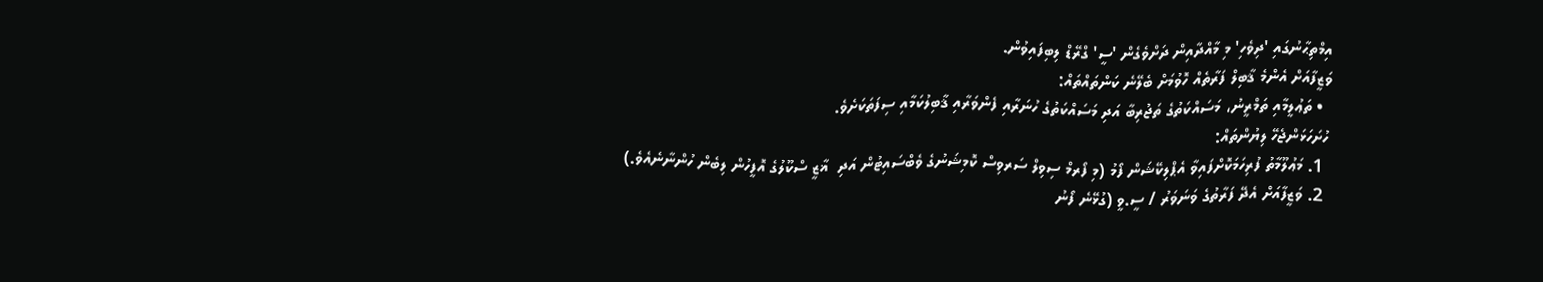އިމްތިޙާނުގައި 'ދިވެހި' މި މާއްދާއިން ދަށްވެގެން 'ސީ' ގްރޭޑް ލިބިފައިވުން.
ވަޒީފާއަށް އެންމެ ޤާބިލް ފަރާތެއް ހޮވުމަށް ބެލޭނެ ކަންތައްތައް:
  • ތަޢުލީމާއި ތަމްރީނު، މަސައްކަތުގެ ތަޖުރިބާ އަދި މަސައްކަތުގެ ހުނަރާއި ފެންވަރާއި ޤާބިލުކަމާއި ސިފަތަކަށެވެ.
 ހުށަހަޅަންޖެހޭ ލިޔުންތައް:
  1. މަޢުލޫމާތު ފުރިހަމަކޮށްފައިވާ އެޕްލިކޭޝަން ފޯމު (މި ފޯރމް ސިވިލް ސަރވިސް ކޮމިޝަނުގެ ވެބްސައިޓުން އަދި  ޣާޒީ ސްކޫލުގެ އޮފީހުން ލިބެން ހުންނާނެއެވެ.)
  2. ވަޒީފާއަށް އެދޭ ފަރާތުގެ ވަނަވަރު / ސީ.ވީ (ގުޅޭނެ ފޯނު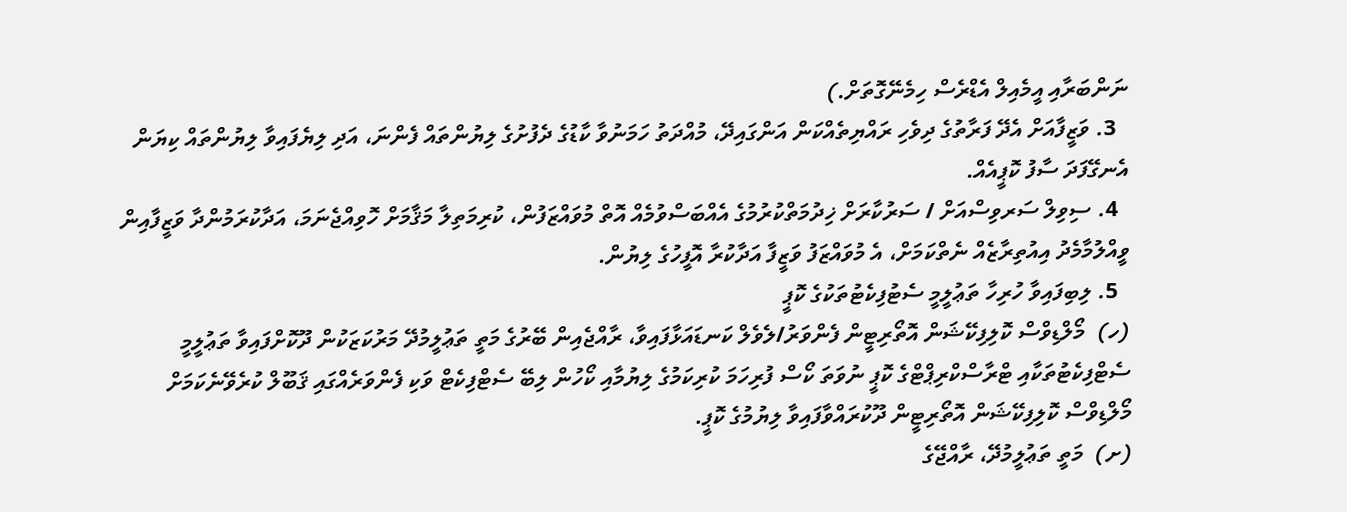ނަންބަރާއި އީމެއިލް އެޑްރެސް ހިމެނޭގޮތަށް.)
  3. ވަޒީފާއަށް އެދޭ ފަރާތުގެ ދިވެހި ރައްޔިތެއްކަން އަންގައިދޭ، މުއްދަތު ހަމަނުވާ ކާޑުގެ ދެފުށުގެ ލިޔުންތައް ފެންނަ، އަދި ލިޔެފައިވާ ލިޔުންތައް ކިޔަން އެނގޭފަދަ ސާފު ކޮޕީއެއް.
  4. ސިވިލް ސަރވިސްއަށް / ސަރުކާރަށް ޚިދުމަތްކުރުމުގެ އެއްބަސްވުމެއް އޮތް މުވައްޒަފުން، ކުރިމަތިލާ މަޤާމަށް ހޮވިއްޖެނަމަ، އަދާކުރަމުންދާ ވަޒީފާއިން ވީއްލުމާމެދު އިއުތިރާޒެއް ނެތްކަމަށް، އެ މުވައްޒަފު ވަޒީފާ އަދާކުރާ އޮފީހުގެ ލިޔުން.
  5. ލިބިފައިވާ ހުރިހާ ތަޢުލީމީ ސެޓުފިކެޓުތަކުގެ ކޮޕީ
(ހ)  މޯލްޑިވްސް ކޮލިފިކޭޝަން އޮތޯރިޓީން ފެންވަރު/ލެވެލް ކަނޑައަޅާފައިވާ، ރާއްޖެއިން ބޭރުގެ މަތީ ތަޢުލީމުދޭ މަރުކަޒަކުން ދޫކޮށްފައިވާ ތަޢުލީމީ ސެޓްފިކެޓުތަކާއި ޓްރާސްކްރިޕްޓްގެ ކޮޕީ ނުވަތަ ކޯސް ފުރިހަމަ ކުރިކަމުގެ ލިޔުމާއި ކޯހުން ލިބޭ ސެޓްފިކެޓް ވަކި ފެންވަރެއްގައި ޤަބޫލް ކުރެވޭނެކަމަށް މޯލްޑިވްސް ކޮލިފިކޭޝަން އޮތޯރިޓީން ދޫކުރައްވާފައިވާ ލިޔުމުގެ ކޮޕީ.
(ށ)  މަތީ ތަޢުލީމުދޭ، ރާއްޖޭގެ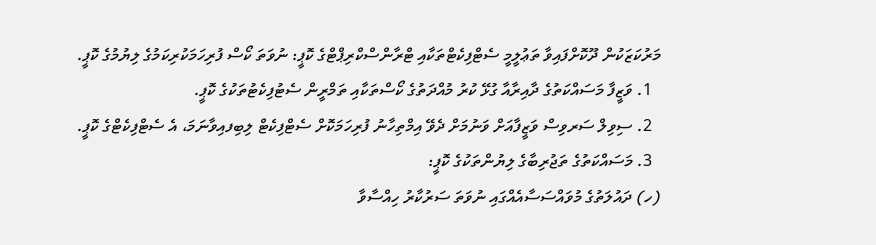މަރުކަޒަކުން ދޫކޮށްފައިވާ ތަޢުލީމީ ސެޓްފިކެޓްތަކާއި ޓްރާންސްކްރިޕްޓްގެ ކޮޕީ: ނުވަތަ ކޯސް ފުރިހަމަކުރިކަމުގެ ލިޔުމުގެ ކޮޕީ.
  1. ވަޒީފާ މަސައްކަތުގެ ދާއިރާއާ ގުޅޭ ކުރު މުއްދަތުގެ ކޯސްތަކާއި ތަމްރީން ސެޓުފިކެޓުތަކުގެ ކޮޕީ.
  2. ސިވިލް ސަރވިސް ވަޒީފާއަށް ވަނުމަށް ދެވޭ އިމްތިހާނު ފުރިހަމަކޮށް ސެޓްފިކެޓް ލިބިފއިވާނަމަ، އެ ސެޓްފިކެޓްގެ ކޮޕީ.
  3. މަސައްކަތުގެ ތަޖުރިބާގެ ލިޔުންތަކުގެ ކޮޕީ:
(ހ) ދައުލަތުގެ މުވައްސަސާއެއްގައި ނުވަތަ ސަރުކާރު ހިއްސާވާ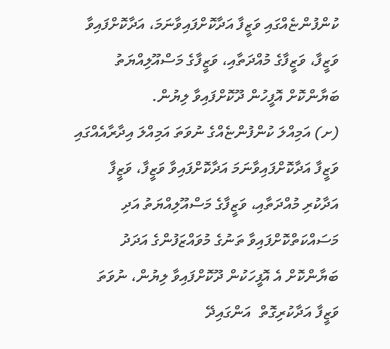ކުންފުންޏެއްގައި ވަޒީފާ އަދާކޮށްފައިވާނަމަ، އަދާކޮށްފައިވާ ވަޒީފާ، ވަޒީފާގެ މުއްދަތާއި، ވަޒީފާގެ މަސްއޫލިއްޔަތު ބަޔާންކޮށް އޮފީހުން ދޫކޮށްފައިވާ ލިޔުން.
(ށ) އަމިއްލަ ކުންފުންޏެއްގެ ނުވަތަ އަމިއްލަ އިދާރާއެއްގައި ވަޒީފާ އަދާކޮށްފައިވާނަމަ އަދާކޮށްފައިވާ ވަޒީފާ، ވަޒީފާ އަދާކުރި މުއްދަތާއި، ވަޒީފާގެ މަސްއޫލިއްޔަތު އަދި މަސައްކަތްކޮށްފައިވާ ތަނުގެ މުވައްޒަފުންގެ އަދަދު ބަޔާންކޮށް އެ އޮފީހަކުން ދޫކޮށްފައިވާ ލިޔުން، ނުވަތަ ވަޒީފާ އަދާކުރިގޮތް  އަންގައިދޭ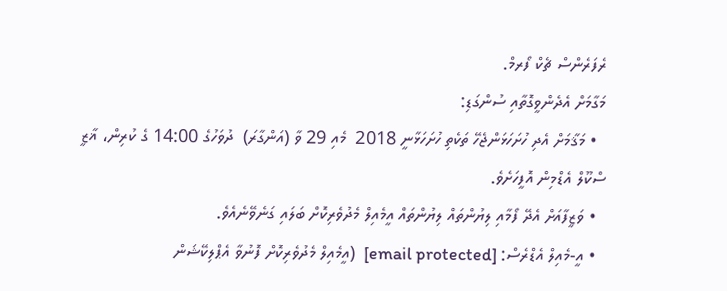ރެފަރެންސް ޗެކް ފޯރމް.
މަގާމަށް އެދެންވީގޮތާއި ސުންގަޑި:
  • މަޤާމަށް އެދި ހުށަހަޅަންޖެހޭ ތަކެތި ހުށަހަޅާނީ 2018  މެއި 29 ވާ (އަންގާރަ)  ދުވަހުގެ 14:00 ގެ ކުރިން، ޣާޒީ ސްކޫލް އެޑްމިން އޮފީހަށެވެ.
  • ވަޒީފާއަށް އެދޭ ފޯމާއި ލިޔުންތައް ލިޔުންތައް އީމެއިލް މެދުވެރިކޮށް ބަލައި ގަނެވޭނެއެވެ.
  • އީ-މެއިލް އެޑްރެސް: [email protected]  (އީމެއިލް މެދުވެރިކޮށް ފޮނުވާ އެޕްލިކޭޝަން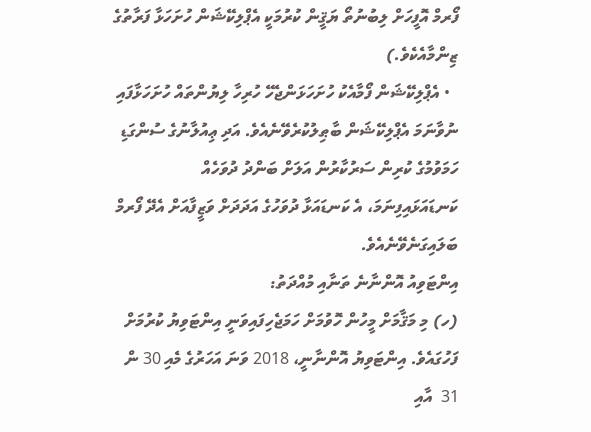ފޯރމް އޮފީހަށް ލިބުނުތޯ ޔަޤީން ކުރުމަކީ އެޕްލިކޭޝަން ހުށަހަޅާ ފަރާތުގެ ޒިންމާއެކެވެ.)
  • އެޕްލިކޭޝަން ފޯމާއެކު ހުށަހަޅަންޖެހޭ ހުރިހާ ލިޔުންތައް ހުށަހަޅާފައި ނުވާނަމަ އެޕްލިކޭޝަން ބާޠިލުކުރެވޭނެއެވެ. އަދި ޢިއުލާނުގެ ސުންގަޑި ހަމަވުމުގެ ކުރިން ސަރުކާރުން އަލަށް ބަންދު ދުވަހެއް ކަނޑައަޅައިފިނަމަ، އެ ކަނޑައަޅާ ދުވަހުގެ އަދަދަށް ވަޒީފާއަށް އެދޭ ފޯރމް ބަލައިގަނެވޭނެއެވެ.
އިންޓަވިއު އޮންނާނެ ތަނާއި މުއްދަތު:
(ހ) މި މަޤާމަށް މީހުން ހޮވުމަށް ހަމަޖެހިފައިވަނީ އިންޓަވިޔު ކުރުމަށް ފަހުގައެވެ. އިންޓަވިޔު އޮންނާނީ، 2018 ވަނަ އަހަރުގެ މެއި 30 ން 31  އާއި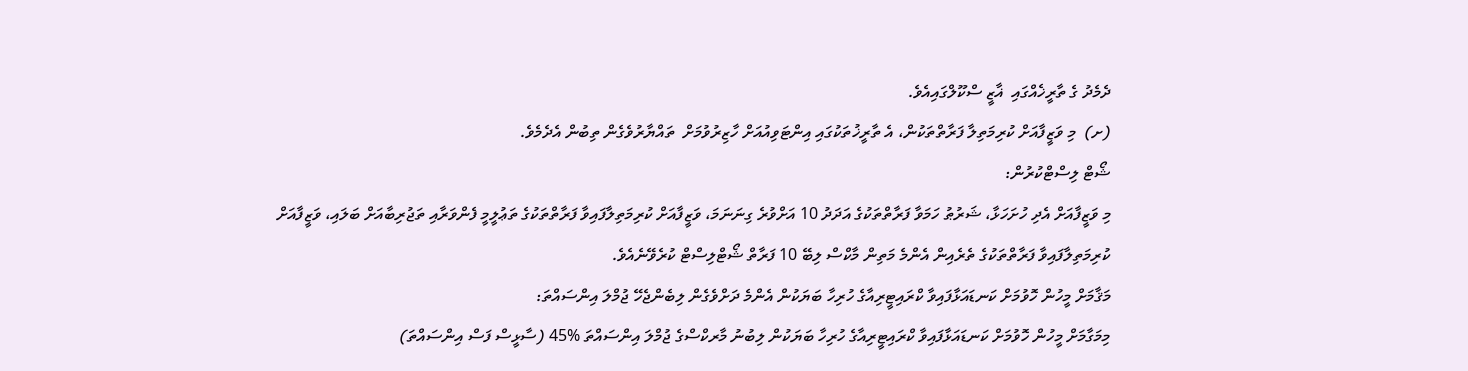ދެމެދު ގެ ތާރީޚެއްގައި  ޣާޒީ ސްކޫލްގައިއެވެ.
(ށ)  މި ވަޒީފާއަށް ކުރިމަތިލާ ފަރާތްތަކުން، އެ ތާރީޚުތަކުގައި އިންޓަވިއުއަށް ހާޒިރުވުމަށް  ތައްޔާރުވެގެން ތިބުން އެދެމެވެ.
ޝޯޓް ލިސްޓްކުރުން:
މި ވަޒީފާއަށް އެދި ހުށަހަޅާ، ޝަރުޠު ހަމަވާ ފަރާތްތަކުގެ އަދަދު 10 އަށްވުރެ ގިނަނަމަ، ވަޒީފާއަށް ކުރިމަތިލާފައިވާ ފަރާތްތަކުގެ ތަޢުލީމީ ފެންވަރާއި ތަޖުރިބާއަށް ބަލައި، ވަޒީފާއަށް ކުރިމަތިލާފައިވާ ފަރާތްތަކުގެ ތެރެއިން އެންމެ މަތިން މާކްސް ލިބޭ 10 ފަރާތް ޝޯޓްލިސްޓް ކުރެވޭނެއެވެ.
މަޤާމަށް މީހުން ހޮވުމަށް ކަނޑައަޅާފައިވާ ކްރައިޓީރިއާގެ ހުރިހާ ބަޔަކުން އެންމެ ދަށްވެގެން ލިބެންޖެހޭ ޖުމްލަ އިންސައްތަ:
މިމަގާމަށް މީހުން ހޮވުމަށް ކަނޑައަޅާފައިވާ ކްރައިޓީރިއާގެ ހުރިހާ ބަޔަކުން ލިބުނު މާރކްސްގެ ޖުމްލަ އިންސައްތަ %45 (ސާޅީސް ފަސް އިންސައްތަ)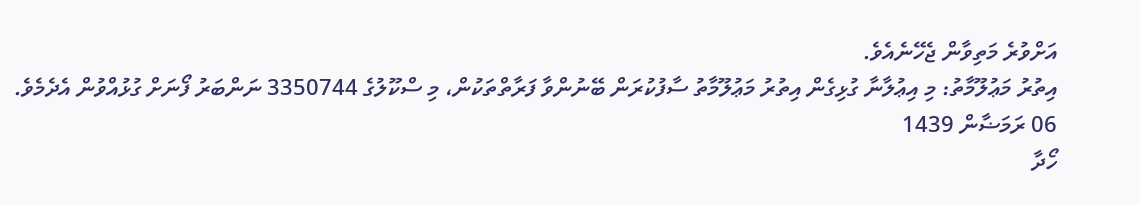އަށްވުރެ މަތިވާން ޖެހޭނެއެވެ.
އިތުރު މަޢުލޫމާތު: މި އިޢުލާނާ ގުޅިގެން އިތުރު މަޢުލޫމާތު ސާފުކުރަން ބޭނުންވާ ފަރާތްތަކުން، މި ސްކޫލުގެ 3350744 ނަންބަރު ފޯނަށް ގުޅުއްވުން އެދެމެވެ.
06 ރަމަޟާން 1439
ހޯދާ